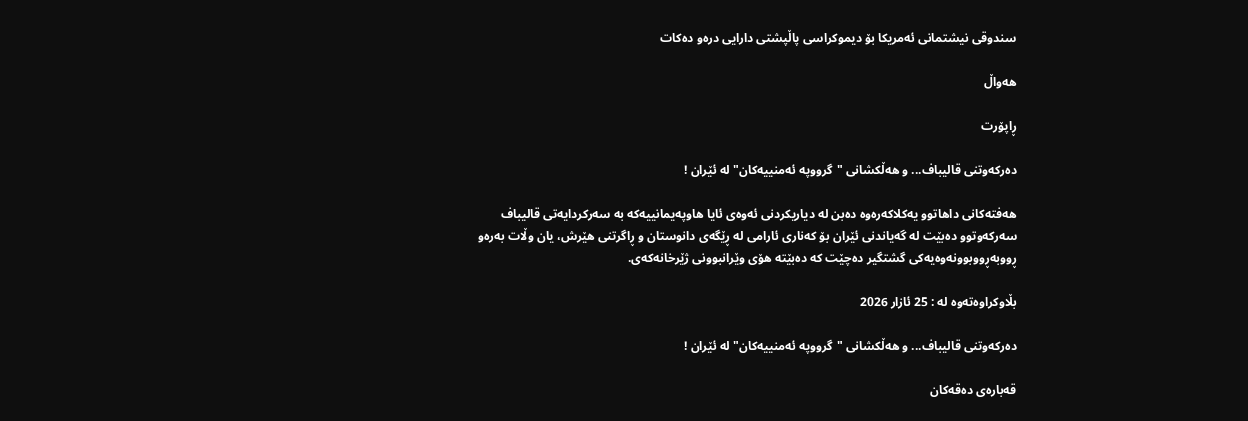سندوقی نیشتمانی ئەمریکا بۆ دیموکراسی پاڵپشتی دارایی درەو دەکات

هەواڵ

ڕاپۆرت

دەرکەوتنی قالیباف... و هەڵکشانی "گرووپە ئەمنییەکان" لە ئێران !

هەفتەکانی داهاتوو یەکلاکەرەوە دەبن لە دیاریکردنی ئەوەی ئایا هاوپەیمانییەکە بە سەرکردایەتی قالیباف سەرکەوتوو دەبێت لە گەیاندنی ئێران بۆ کەناری ئارامی لە ڕێگەی دانوستان و ڕاگرتنی هێرش، یان وڵات بەرەو ڕووبەڕووبوونەوەیەکی گشتگیر دەچێت کە دەبێتە هۆی وێرانبوونی ژێرخانەکەی.

بڵاوکراوەتەوە لە : 25 ئازار 2026

دەرکەوتنی قالیباف... و هەڵکشانی "گرووپە ئەمنییەکان" لە ئێران !

قەبارەی دەقەکان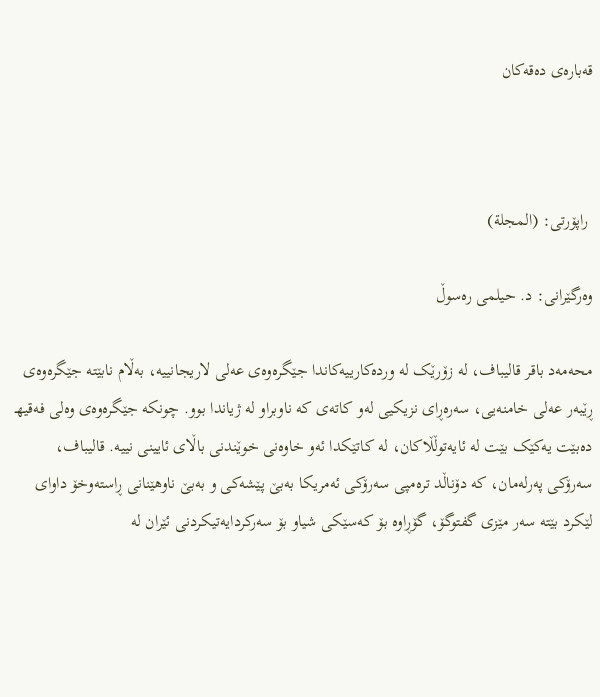قەبارەی دەقەکان



 راپۆرتی: (المجلة)

وەرگێرانی: د. حیلمی رەسوڵ

محەمەد باقر قالیباف، لە زۆرێک لە وردەکارییەکاندا جێگرەوەی عەلی لاریجانییە، بەڵام نابێتە جێگرەوەی ڕێبەر عەلی خامنەیی، سەرەڕای نزیکیی لەو کاتەی کە ناوبراو لە ژیاندا بوو. چونکە جێگرەوەی وەلی فەقیهـ دەبێت یەکێک بێت لە ئایەتوڵڵاکان، لە کاتێکدا ئەو خاوەنی خوێندنی باڵای ئایینی نییە. قالیباف، سەرۆکی پەرلەمان، کە دۆناڵد ترەمپی سەرۆکی ئەمریکا بەبێ پێشەکی و بەبێ ناوهێنانی ڕاستەوخۆ داوای لێکرد بێتە سەر مێزی گفتوگۆ، گۆڕاوە بۆ کەسێکی شیاو بۆ سەرکردایەتیکردنی ئێران لە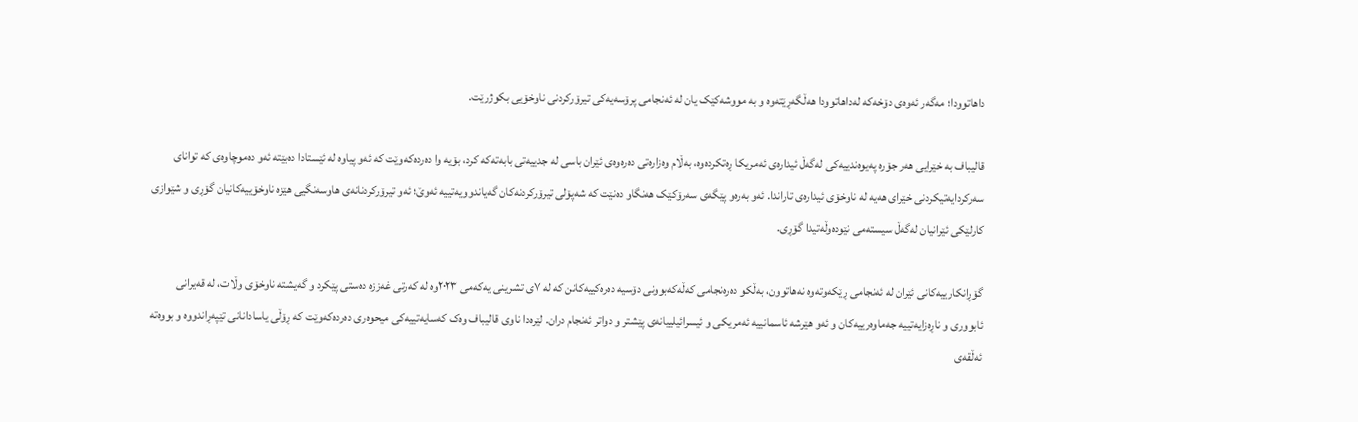داهاتوودا؛ مەگەر ئەوەی دۆخەکە لەداهاتوودا هەڵگەڕێتەوە و بە مووشەکێک یان لە ئەنجامی پرۆسەیەکی تیرۆرکردنی ناوخۆیی بکوژرێت.

قالیباف بە خێرایی هەر جۆرە پەیوەندییەکی لەگەڵ ئیدارەی ئەمریکا ڕەتکردەوە، بەڵام وەزارەتی دەرەوەی ئێران باسی لە جدییەتی بابەتەکە کرد، بۆیە وا دەردەکەوێت کە ئەو پیاوە لە ئێستادا دەبێتە ئەو دەموچاوەی کە توانای سەرکردایەتیکردنی خێرای هەیە لە ناوخۆی ئیدارەی تاراندا. ئەو بەرەو پێگەی سەرۆکێک هەنگاو دەنێت کە شەپۆلی تیرۆرکردنەکان گەیاندوویەتییە ئەوێ؛ ئەو تیرۆرکردنانەی هاوسەنگیی هێزە ناوخۆییەکانیان گۆڕی و شێوازی کارلێکی ئێرانیان لەگەڵ سیستەمی نێودەوڵەتیدا گۆڕی.

گۆڕانکارییەکانی ئێران لە ئەنجامی ڕێکەوتەوە نەهاتوون، بەڵکو دەرەنجامی کەڵەکەبوونی دۆسیە دەرەکییەکانن کە لە ٧ی تشرینی یەکەمی ٢٠٢٣وە لە کەرتی غەززە دەستی پێکرد و گەیشتە ناوخۆی وڵات، لە قەیرانی ئابووری و ناڕەزایەتییە جەماوەرییەکان و ئەو هێرشە ئاسمانییە ئەمریکی و ئیسرائیلییانەی پێشتر و دواتر ئەنجام دران. لێرەدا ناوی قالیباف وەک کەسایەتییەکی میحوەری دەردەکەوێت کە ڕۆڵی یاسادانانی تێپەڕاندووە و بووەتە ئەڵقەی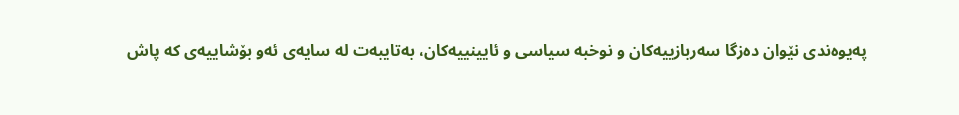پەیوەندی نێوان دەزگا سەربازییەکان و نوخبە سیاسی و ئایینییەکان، بەتایبەت لە سایەی ئەو بۆشاییەی کە پاش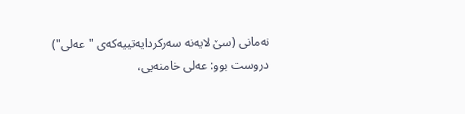نەمانی (سێ لایەنە سەرکردایەتییەکەی "عەلی") دروست بوو: عەلی خامنەیی،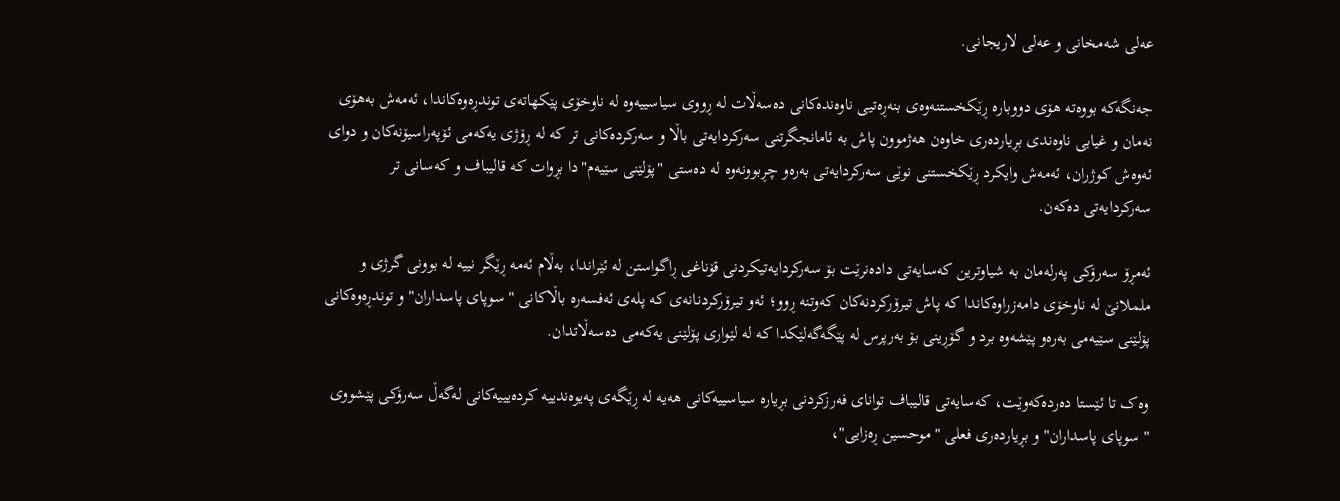عەلی شەمخانی و عەلی لاریجانی.

جەنگەکە بووەتە هۆی دووبارە ڕێکخستنەوەی بنەڕەتیی ناوەندەکانی دەسەڵات لە ڕووی سیاسییەوە لە ناوخۆی پێکهاتەى توندڕەوەکاندا، ئەمەش بەهۆی نەمان و غیابی ناوەندی بڕیاردەری خاوەن هەژموون پاش بە ئامانجگرتنی سەرکردایەتی باڵا و سەرکردەکانی تر کە لە ڕۆژی یەکەمی ئۆپەراسیۆنەکان و دوای ئەوەش کوژران، ئەمەش وایکرد ڕێکخستنی نوێی سەرکردایەتی بەرەو چڕبوونەوە لە دەستی "پۆلێنی سێیەم"دا بڕوات کە قالیباف و کەسانی تر سەرکردایەتی دەکەن.

ئەمڕۆ سەرۆکی پەرلەمان بە شیاوترین کەسایەتی دادەنرێت بۆ سەرکردایەتیکردنی قۆناغی ڕاگواستن لە ئێراندا، بەڵام ئەمە ڕێگر نییە لە بوونی گرژی و ململانێ لە ناوخۆی دامەزراوەکاندا کە پاش تیرۆرکردنەکان کەوتنە ڕوو؛ ئەو تیرۆرکردنانەی کە پلەی ئەفسەرە باڵاکانی "سوپای پاسداران" و توندڕەوەکانی پۆلێنی سێیەمی بەرەو پێشەوە برد و گۆڕینی بۆ بەرپرس لە پێگەگەلێکدا کە لە لێواری پۆلێنی یەکەمی دەسەڵاتدان.

وەک تا ئێستا دەردەکەوێت، کەسایەتی قالیباف توانای فەرزکردنی بڕیارە سیاسییەکانی هەیە لە ڕێگەی پەیوەندییە کردەیییەکانی لەگەڵ سەرۆکی پێشووی "سوپای پاسداران" و بڕیاردەری فعلی "موحسین ڕەزایی"،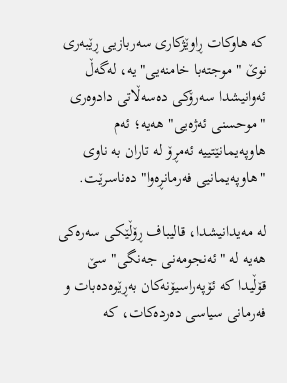کە هاوکات ڕاوێژکاری سەربازیی ڕێبەری نوێ "موجتەبا خامنەیی"یە، لەگەڵ ئەوانیشدا سەرۆکی دەسەڵاتی دادوەری "موحسنی ئەژەیی" هەیە؛ ئەم هاوپەیمانێتییە ئەمڕۆ لە تاران بە ناوی "هاوپەیمانیی فەرمانڕەوا" دەناسرێت.

لە مەیدانیشدا، قالیباف ڕۆڵێکی سەرەکی هەیە لە "ئەنجومەنی جەنگی" سێ قۆڵیدا کە ئۆپەراسیۆنەکان بەڕێوەدەبات و فەرمانی سیاسی دەردەکات، کە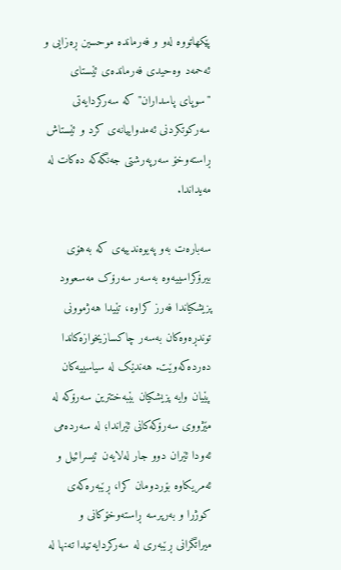پێکهاتووە لەو و فەرماندە موحسین ڕەزایی و ئەحمەد وەحیدی فەرماندەی ئێستای "سوپای پاسداران" کە سەرکردایەتی سەرکوتکردنى ئەمدواییانەی کرد و ئێستاش ڕاستەوخۆ سەرپەرشتی جەنگەکە دەکات لە مەیداندا.

سەبارەت بەو پەیوەندییەی کە بەهۆی بیرۆکراسییەوە بەسەر سەرۆک مەسعوود پزیشکیاندا فەرز کراوە، تێیدا هەژموونی توندڕەوەکان بەسەر چاکسازیخوازەکاندا دەردەکەوێت. هەندێک لە سیاسییەکان پێیان وایە پزیشکیان بێبەختترین سەرۆکە لە مێژووی سەرۆکەکانی ئێراندا؛ لە سەردەمی ئەودا ئێران دوو جار لەلایەن ئیسرائیل و ئەمریکاوە بۆردومان کرا، ڕێبەرەکەی کوژرا و بەرپرسە ڕاستەوخۆکانی و میراتگرانی ڕێبەری لە سەرکردایەتیدا تەنها لە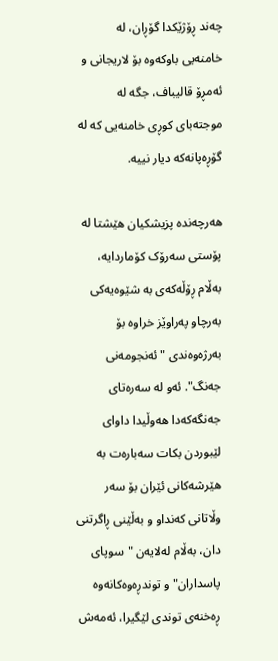چەند ڕۆژێکدا گۆڕان، لە خامنەیی باوکەوە بۆ لاریجانی و ئەمڕۆ قالیباف، جگە لە موجتەبای کوڕی خامنەیی کە لە گۆڕەپانەکە دیار نییە.

هەرچەندە پزیشکیان هێشتا لە پۆستی سەرۆک کۆماردایە، بەڵام ڕۆڵەکەی بە شێوەیەکی بەرچاو پەراوێز خراوە بۆ بەرژەوەندی "ئەنجومەنی جەنگ". ئەو لە سەرەتای جەنگەکەدا هەوڵیدا داوای لێبوردن بکات سەبارەت بە هێرشەکانی ئێران بۆ سەر وڵاتانی کەنداو و بەڵێنی ڕاگرتنی دان، بەڵام لەلایەن "سوپای پاسداران" و توندڕەوەکانەوە ڕەخنەی توندی لێگیرا، ئەمەش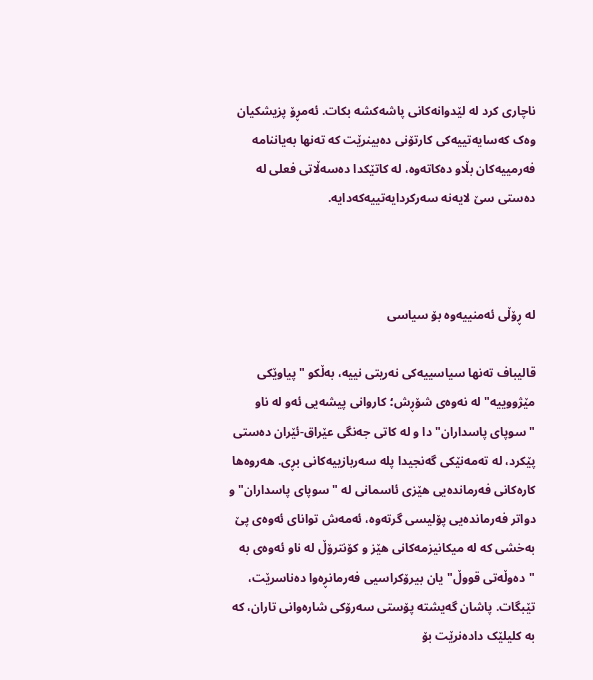ناچاری کرد لە لێدوانەکانی پاشەکشە بکات. ئەمڕۆ پزیشکیان وەک کەسایەتییەکی کارتۆنی دەبینرێت کە تەنها بەیاننامە فەرمییەکان بڵاو دەکاتەوە، لە کاتێکدا دەسەڵاتی فعلی لە دەستی سێ لایەنە سەرکردایەتییەکەدایە.



لە ڕۆڵی ئەمنییەوە بۆ سیاسی

قالیباف تەنها سیاسییەکی نەریتی نییە، بەڵکو "پیاوێکی مێژووییە" لە نەوەی شۆڕش؛ کاروانی پیشەیی ئەو لە ناو "سوپای پاسداران"دا و لە کاتی جەنگی عێراق-ئێران دەستی پێکرد، لە تەمەنێکی گەنجیدا پلە سەربازییەکانی بڕی. هەروەها کارەکانی فەرماندەیی هێزی ئاسمانی لە "سوپای پاسداران" و دواتر فەرماندەیی پۆلیسی گرتەوە، ئەمەش توانای ئەوەی پێ بەخشی کە لە میکانیزمەکانی هێز و کۆنترۆڵ لە ناو ئەوەی بە "دەوڵەتی قووڵ" یان بیرۆکراسیی فەرمانڕەوا دەناسرێت، تێبگات. پاشان گەیشتە پۆستی سەرۆکی شارەوانی تاران، کە بە کلیلێک دادەنرێت بۆ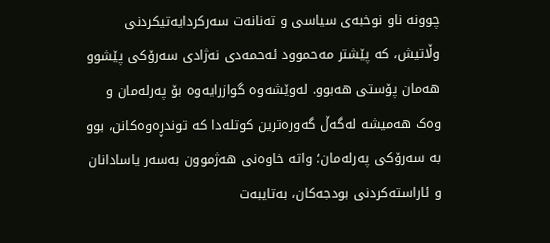چوونە ناو نوخبەی سیاسی و تەنانەت سەرکردایەتیکردنی وڵاتیش، کە پێشتر مەحموود ئەحمەدی نەژادی سەرۆکی پێشوو هەمان پۆستی هەبوو. لەوێشەوە گوازرایەوە بۆ پەرلەمان و وەک هەمیشە لەگەڵ گەورەترین کوتلەدا کە توندڕەوەکانن، بوو بە سەرۆکی پەرلەمان؛ واتە خاوەنی هەژموون بەسەر یاسادانان و ئاراستەکردنی بودجەکان، بەتایبەت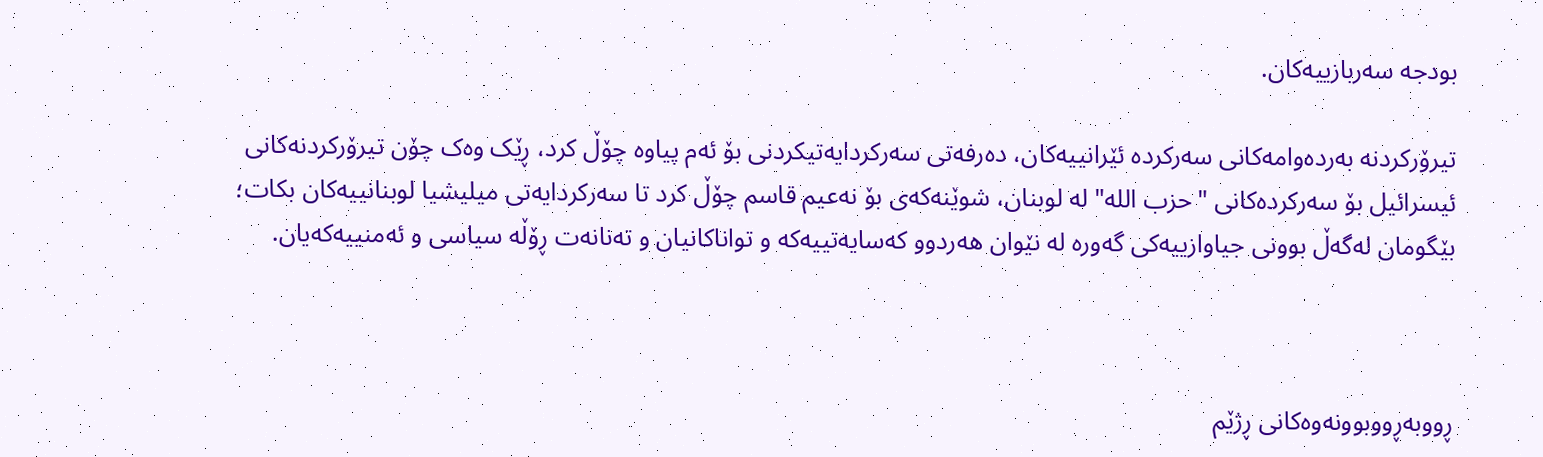بودجە سەربازییەکان.

تیرۆرکردنە بەردەوامەکانی سەرکردە ئێرانییەکان، دەرفەتی سەرکردایەتیکردنی بۆ ئەم پیاوە چۆڵ کرد، ڕێک وەک چۆن تیرۆرکردنەکانی ئیسرائیل بۆ سەرکردەکانی "حزب الله" لە لوبنان، شوێنەکەی بۆ نەعیم قاسم چۆڵ کرد تا سەرکردایەتی میلیشیا لوبنانییەکان بکات؛ بێگومان لەگەڵ بوونی جیاوازییەکی گەورە لە نێوان هەردوو کەسایەتییەکە و تواناکانیان و تەنانەت ڕۆڵە سیاسی و ئەمنییەکەیان.



ڕووبەڕووبوونەوەکانی ڕژێم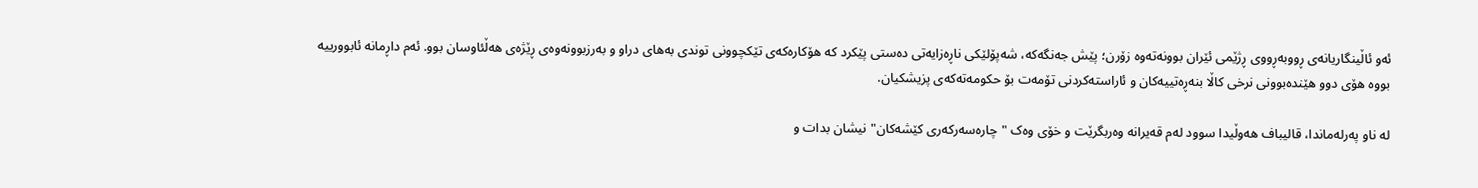ئەو ئاڵینگاریانەى ڕووبەڕووی ڕژێمی ئێران بوونەتەوە زۆرن؛ پێش جەنگەکە، شەپۆلێکی ناڕەزایەتی دەستی پێکرد کە هۆکارەکەی تێکچوونی توندی بەهای دراو و بەرزبوونەوەی ڕێژەی هەڵئاوسان بوو. ئەم داڕمانە ئابوورییە بووە هۆی دوو هێندەبوونی نرخی کاڵا بنەڕەتییەکان و ئاراستەکردنی تۆمەت بۆ حکومەتەکەی پزیشکیان.

لە ناو پەرلەماندا، قالیباف هەوڵیدا سوود لەم قەیرانە وەربگرێت و خۆی وەک "چارەسەرکەری کێشەکان" نیشان بدات و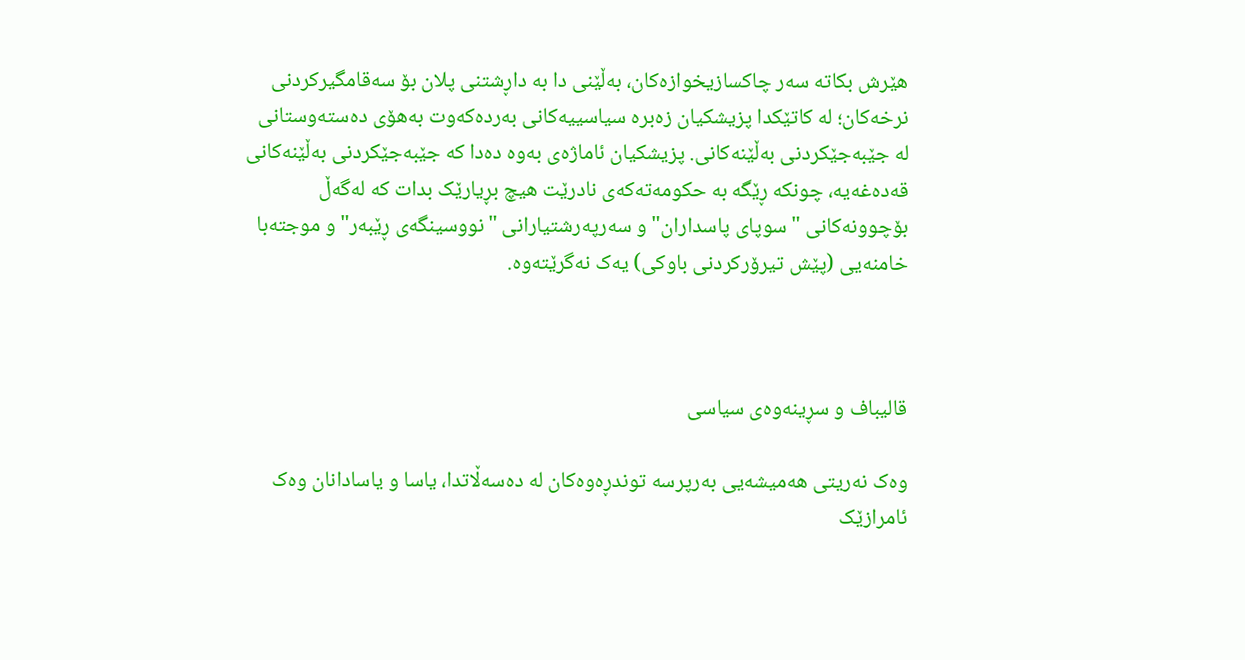هێرش بکاتە سەر چاکسازیخوازەکان، بەڵێنی دا بە داڕشتنی پلان بۆ سەقامگیرکردنی نرخەکان؛ لە کاتێکدا پزیشکیان زەبرە سیاسییەکانی بەردەکەوت بەهۆی دەستەوستانی لە جێبەجێکردنی بەڵێنەکانی. پزیشکیان ئاماژەی بەوە دەدا کە جێبەجێکردنی بەڵێنەکانی قەدەغەیە، چونکە ڕێگە بە حکومەتەکەی نادرێت هیچ بڕیارێک بدات کە لەگەڵ بۆچوونەکانی "سوپای پاسداران" و سەرپەرشتیارانی "نووسینگەی ڕێبەر" و موجتەبا خامنەیی (پێش تیرۆرکردنی باوکی) یەک نەگرێتەوە.



قالیباف و سڕینەوەی سیاسی

وەک نەریتی هەمیشەیی بەرپرسە توندڕەوەکان لە دەسەڵاتدا، یاسا و یاسادانان وەک ئامرازێک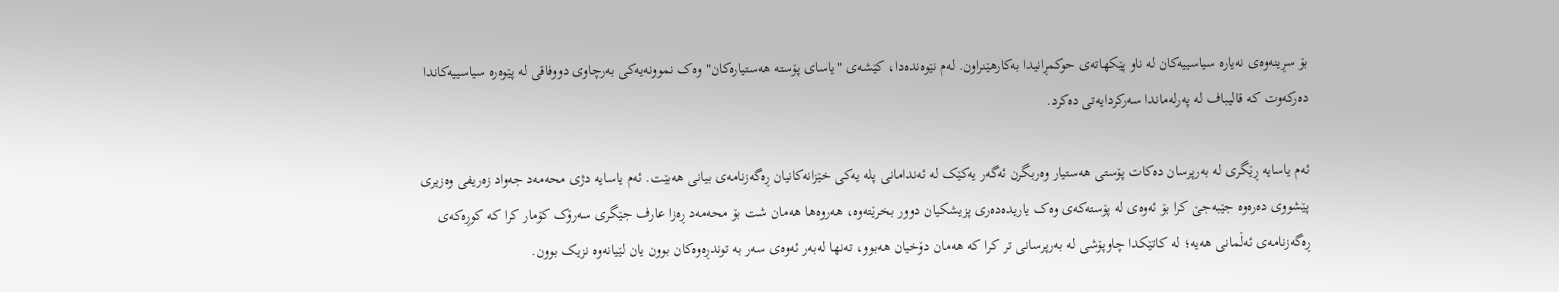بۆ سڕینەوەی نەیارە سیاسییەکان لە ناو پێکهاتەی حوکمڕانیدا بەکارهێنراون. لەم نێوەندەدا، کێشەی "یاسای پۆستە هەستیارەکان" وەک نموونەیەکی بەرچاوی دووفاقی لە پێوەرە سیاسییەکاندا دەرکەوت کە قالیباف لە پەرلەماندا سەرکردایەتی دەکرد.

ئەم یاسایە ڕێگری لە بەرپرسان دەکات پۆستی هەستیار وەربگرن ئەگەر یەکێک لە ئەندامانی پلە یەکی خێزانەکانیان ڕەگەزنامەی بیانی هەبێت. ئەم یاسایە دژی محەمەد جەواد زەریفی وەزیری پێشووی دەرەوە جێبەجێ کرا بۆ ئەوەی لە پۆستەکەی وەک یاریدەدەری پزیشکیان دوور بخرێتەوە، هەروەها هەمان شت بۆ محەمەد ڕەزا عارف جێگری سەرۆک کۆمار کرا کە کوڕەکەی ڕەگەزنامەی ئەڵمانی هەیە؛ لە کاتێکدا چاوپۆشی لە بەرپرسانی تر کرا کە هەمان دۆخیان هەبوو، تەنها لەبەر ئەوەی سەر بە توندڕەوەکان بوون یان لێیانەوە نزیک بوون.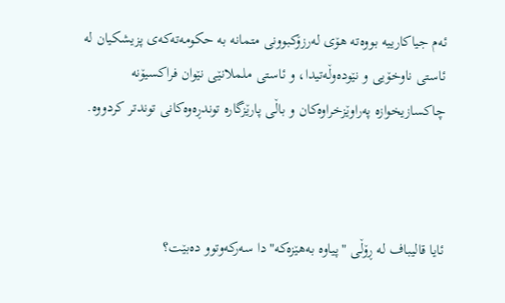ئەم جیاکارییە بووەتە هۆی لەرزۆکبوونی متمانە بە حکومەتەکەی پزیشکیان لە ئاستی ناوخۆیی و نێودەوڵەتیدا، و ئاستی ململانێی نێوان فراکسیۆنە چاکسازیخوازە پەراوێزخراوەکان و باڵی پارێزگارە توندڕەوەکانی توندتر کردووە.



ئایا قالیباف لە ڕۆڵی "پیاوە بەهێزەکە"دا سەرکەوتوو دەبێت؟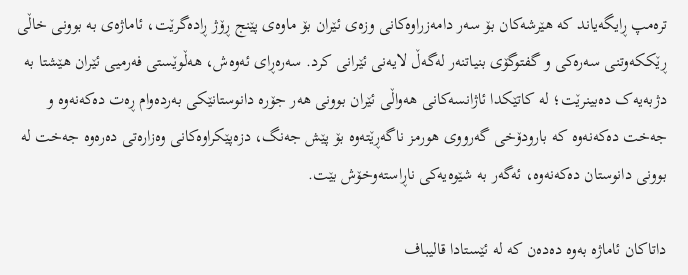ترەمپ ڕایگەیاند کە هێرشەکان بۆ سەر دامەزراوەکانی وزەی ئێران بۆ ماوەی پێنج ڕۆژ ڕادەگرێت، ئاماژەی بە بوونی خاڵی ڕێککەوتنی سەرەکی و گفتوگۆی بنیاتنەر لەگەڵ لایەنی ئێرانی کرد. سەرەڕای ئەوەش، هەڵوێستی فەرمیی ئێران هێشتا بە دژبەیەک دەبینرێت؛ لە کاتێکدا ئاژانسەکانی هەواڵی ئێران بوونی هەر جۆرە دانوستانێکی بەردەوام ڕەت دەکەنەوە و جەخت دەکەنەوە کە بارودۆخی گەرووی هورمز ناگەڕێتەوە بۆ پێش جەنگ، دزەپێکراوەکانی وەزارەتی دەرەوە جەخت لە بوونی دانوستان دەکەنەوە، ئەگەر بە شێوەیەکی ناڕاستەوخۆش بێت.

داتاکان ئاماژە بەوە دەدەن کە لە ئێستادا قالیباف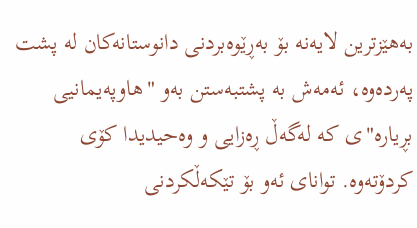بەهێزترین لایەنە بۆ بەڕێوەبردنی دانوستانەکان لە پشت پەردەوە، ئەمەش بە پشتبەستن بەو "هاوپەیمانیی بڕیارە"ی کە لەگەڵ ڕەزایی و وەحیدیدا کۆی کردۆتەوە. توانای ئەو بۆ تێکەڵکردنی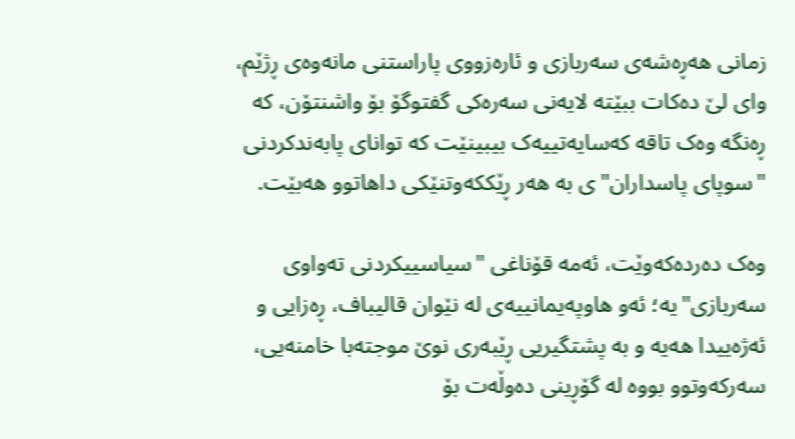زمانی هەڕەشەی سەربازی و ئارەزووی پاراستنی مانەوەی ڕژێم، وای لێ دەکات ببێتە لایەنی سەرەکی گفتوگۆ بۆ واشنتۆن، کە ڕەنگە وەک تاقە کەسایەتییەک بیبینێت کە توانای پابەندکردنی "سوپای پاسداران"ی بە هەر ڕێککەوتنێکی داهاتوو هەبێت.

وەک دەردەکەوێت، ئەمە قۆناغی "سیاسییکردنی تەواوی سەربازی"یە؛ ئەو هاوپەیمانییەی لە نێوان قالیباف، ڕەزایی و ئەژەییدا هەیە و بە پشتگیریی ڕێبەری نوێ موجتەبا خامنەیی، سەرکەوتوو بووە لە گۆڕینی دەوڵەت بۆ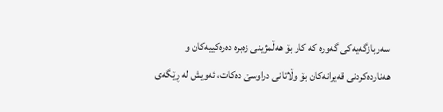سەربازگەیەکی گەورە کە کار بۆ هەڵمژینی زەبرە دەرەکییەکان و هەناردەکردنی قەیرانەکان بۆ وڵاتانی دراوسێ دەکات، ئەویش لە ڕێگەی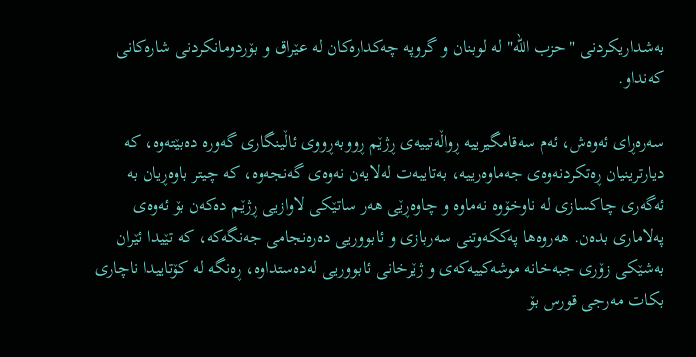بەشداریکردنی "حزب الله" لە لوبنان و گروپە چەکدارەکان لە عێراق و بۆردومانکردنی شارەکانی کەنداو.

سەرەڕای ئەوەش، ئەم سەقامگیرییە ڕواڵەتییەی ڕژێم ڕووبەڕووی ئاڵینگارى گەورە دەبێتەوە، کە دیارترینیان ڕەتکردنەوەی جەماوەرییە، بەتایبەت لەلایەن نەوەی گەنجەوە، کە چیتر باوەڕیان بە ئەگەری چاکسازی لە ناوخۆوە نەماوە و چاوەڕێی هەر ساتێکی لاوازیی ڕژێم دەکەن بۆ ئەوەی پەلاماری بدەن. هەروەها پەککەوتنی سەربازی و ئابووریی دەرەنجامی جەنگەکە، کە تێیدا ئێران بەشێکی زۆری جبەخانە موشەکییەکەی و ژێرخانی ئابووریی لەدەستداوە، ڕەنگە لە کۆتاییدا ناچاری بکات مەرجی قورس بۆ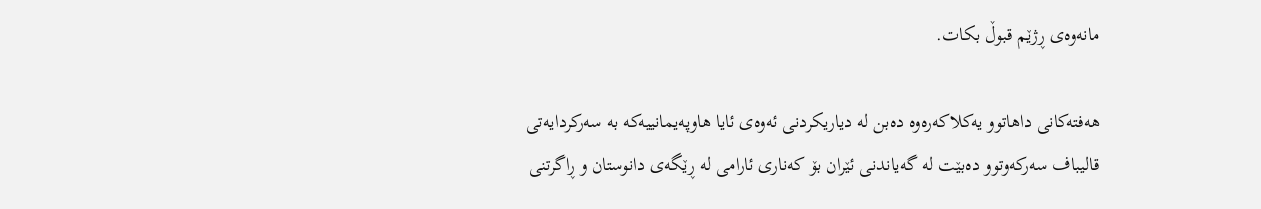مانەوەی ڕژێم قبوڵ بکات.

هەفتەکانی داهاتوو یەکلاکەرەوە دەبن لە دیاریکردنی ئەوەی ئایا هاوپەیمانییەکە بە سەرکردایەتی قالیباف سەرکەوتوو دەبێت لە گەیاندنی ئێران بۆ کەناری ئارامی لە ڕێگەی دانوستان و ڕاگرتنی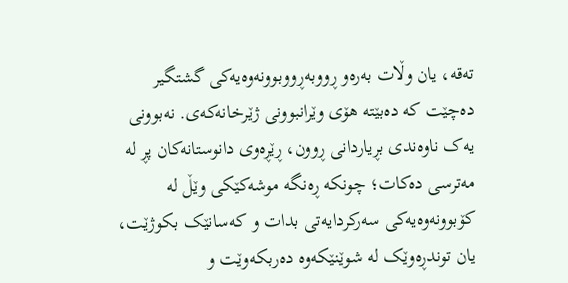تەقە، یان وڵات بەرەو ڕووبەڕووبوونەوەیەکی گشتگیر دەچێت کە دەبێتە هۆی وێرانبوونی ژێرخانەکەی. نەبوونی یەک ناوەندی بڕیاردانی ڕوون، ڕێڕەوی دانوستانەکان پڕ لە مەترسی دەکات؛ چونکە ڕەنگە موشەکێکی وێڵ لە کۆبوونەوەیەکی سەرکردایەتی بدات و کەسانێک بکوژێت، یان توندڕەوێک لە شوێنێکەوە دەربکەوێت و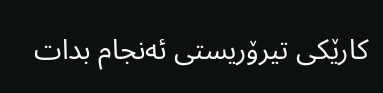کارێکى تیرۆریستى ئەنجام بدات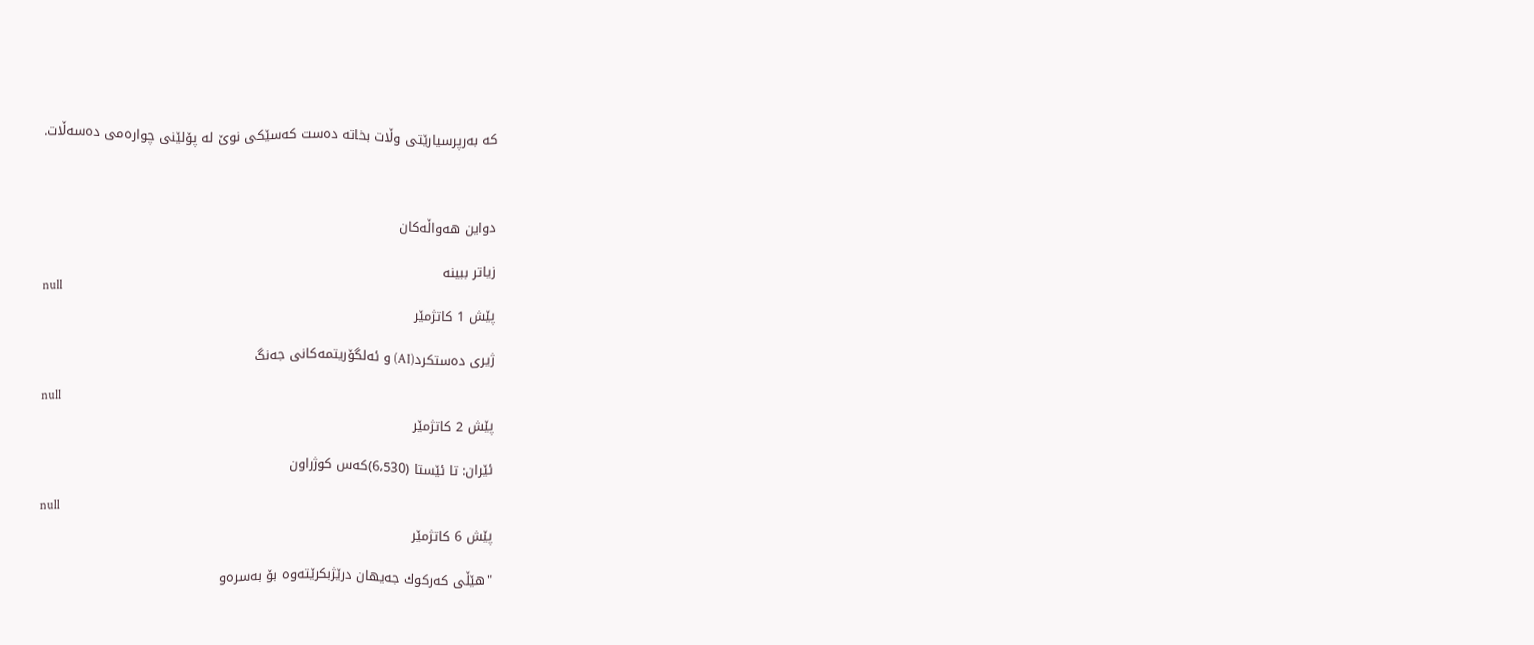کە بەرپرسیارێتی وڵات بخاتە دەست کەسێکی نوێ لە پۆلێنی چوارەمی دەسەڵات.



دواین هەواڵەکان

زیاتر ببینە
null
پێش 1 کاتژمێر

ژیری دەستکرد(AI) و ئەلگۆریتمەکانی جەنگ

null
پێش 2 کاتژمێر

ئێران: تا ئێستا (6،530)كەس كوژراون

null
پێش 6 کاتژمێر

"هێڵی كەركوك جەیهان درێژبكرێتەوە بۆ بەسرەو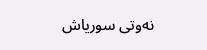نەوتی سوریاش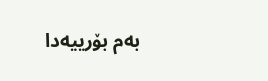بەم بۆرییەدا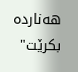هەناردە بكرێت"